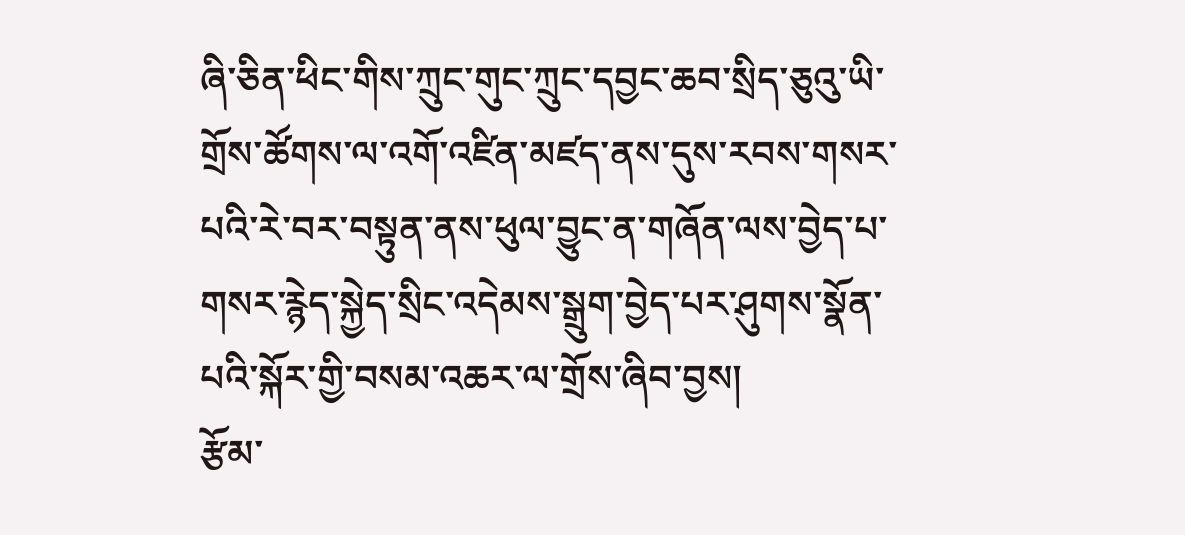ཞི་ཅིན་ཕིང་གིས་ཀྲུང་གུང་ཀྲུང་དབྱང་ཆབ་སྲིད་ཅུའུ་ཡི་གྲོས་ཚོགས་ལ་འགོ་འཛིན་མཛད་ནས་དུས་རབས་གསར་པའི་རེ་བར་བསྟུན་ནས་ཕུལ་བྱུང་ན་གཞོན་ལས་བྱེད་པ་གསར་རྙེད་སྐྱེད་སྲིང་འདེམས་སྒྲུག་བྱེད་པར་ཤུགས་སྣོན་པའི་སྐོར་གྱི་བསམ་འཆར་ལ་གྲོས་ཞིབ་བྱས།
རྩོམ་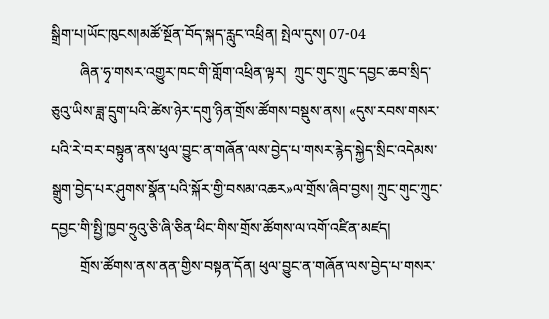སྒྲིག་པ།ཡོང་ཁུངས།མཚོ་སྔོན་བོད་སྐད་རླུང་འཕྲིན། སྤེལ་དུས། 07-04
        ཞིན་ཧྭ་གསར་འགྱུར་ཁང་གི་གློག་འཕྲིན་ལྟར།  ཀྲུང་གུང་ཀྲུང་དབྱང་ཆབ་སྲིད་ཅུའུ་ཡིས་ཟླ་དྲུག་པའི་ཚེས་ཉེར་དགུ་ཉིན་གྲོས་ཚོགས་བསྡུས་ནས། «དུས་རབས་གསར་པའི་རེ་བར་བསྟུན་ནས་ཕུལ་བྱུང་ན་གཞོན་ལས་བྱེད་པ་གསར་རྙེད་སྐྱེད་སྲིང་འདེམས་སྒྲུག་བྱེད་པར་ཤུགས་སྣོན་པའི་སྐོར་གྱི་བསམ་འཆར»ལ་གྲོས་ཞིབ་བྱས། ཀྲུང་གུང་ཀྲུང་དབྱང་གི་སྤྱི་ཁྱབ་ཧྲུའུ་ཅི་ཞི་ཅིན་ཕིང་གིས་གྲོས་ཚོགས་ལ་འགོ་འཛིན་མཛད།
        གྲོས་ཚོགས་ནས་ནན་གྱིས་བསྟན་དོན། ཕུལ་བྱུང་ན་གཞོན་ལས་བྱེད་པ་གསར་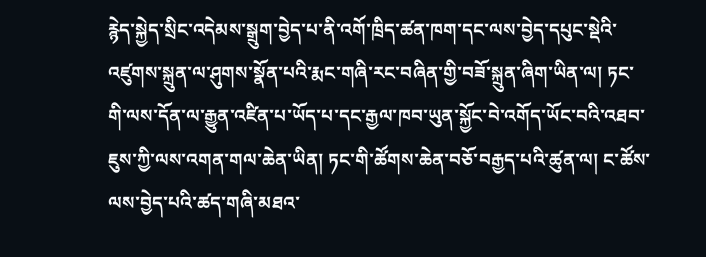རྙེད་སྐྱེད་སྲིང་འདེམས་སྒྲུག་བྱེད་པ་ནི་འགོ་ཁྲིད་ཚན་ཁག་དང་ལས་བྱེད་དཔུང་སྡེའི་འཛུགས་སྐྲུན་ལ་ཤུགས་སྣོན་པའི་རྨང་གཞི་རང་བཞིན་གྱི་བཟོ་སྐྲུན་ཞིག་ཡིན་ལ། ཏང་གི་ལས་དོན་ལ་རྒྱུན་འཛིན་པ་ཡོད་པ་དང་རྒྱལ་ཁབ་ཡུན་སྐྱོང་བེ་འགོད་ཡོང་བའི་འཐབ་ཇུས་ཀྱི་ལས་འགན་གལ་ཆེན་ཡིན། ཏང་གི་ཚོགས་ཆེན་བཅོ་བརྒྱད་པའི་ཚུན་ལ། ང་ཚོས་ལས་བྱེད་པའི་ཚད་གཞི་མཐའ་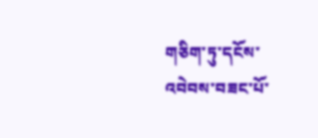གཅིག་ཏུ་དངོས་འབེབས་བཟང་པོ་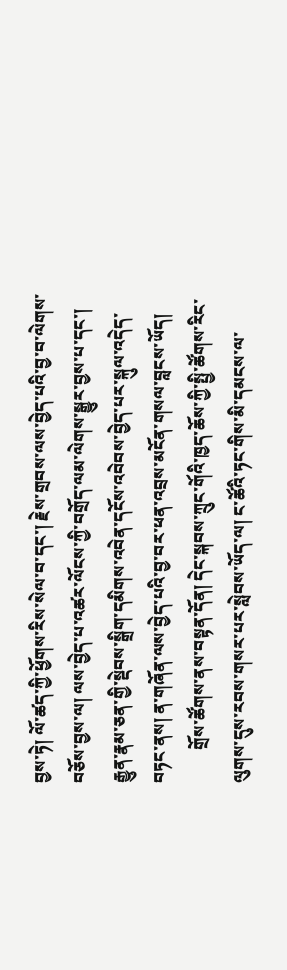བྱས་ཏེ། ལོ་ཚད་ཀྱི་ཕྱོགས་རིས་སེལ་བ་དང་། རྗེས་གྲབས་ལས་བྱེད་པའི་བྱ་བ་ལེགས་བཅོས་བྱས་ལ། ལས་བྱེད་པ་འཚར་ལོངས་ཀྱི་བགྲོད་ལམ་ལེགས་སྒྱུར་བྱས་པ་དང་། རྒྱུན་རྣམ་ཅན་གྱི་སྡེབས་སྒྲིག་དམིགས་འབེན་དངོས་འབེབས་བྱེད་པར་སྐུལ་འདེད་བཏང་ནས། ན་གཞོན་ལས་བྱེད་པའི་བྱ་བར་ཕན་འབྲས་མངོན་གསལ་བླངས་ཡོད།
        གྲོས་ཚོགས་ནས་བསྟན་དོན། དེང་སྐབས་ཀྲུང་གོའི་ཁྱད་ཆོས་ཀྱི་སྤྱི་ཚོགས་རིང་ལུགས་དུས་རབས་གསར་པར་སླེབས་ཡོད་ལ། ང་ཚོའི་ཏང་གིས་མི་དམངས་ལ་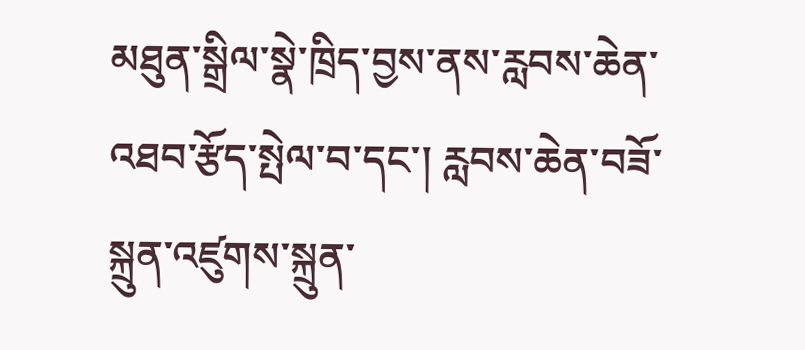མཐུན་སྒྲིལ་སྣེ་ཁྲིད་བྱས་ནས་རླབས་ཆེན་འཐབ་རྩོད་སྤེལ་བ་དང་། རླབས་ཆེན་བཟོ་སྐྲུན་འཛུགས་སྐྲུན་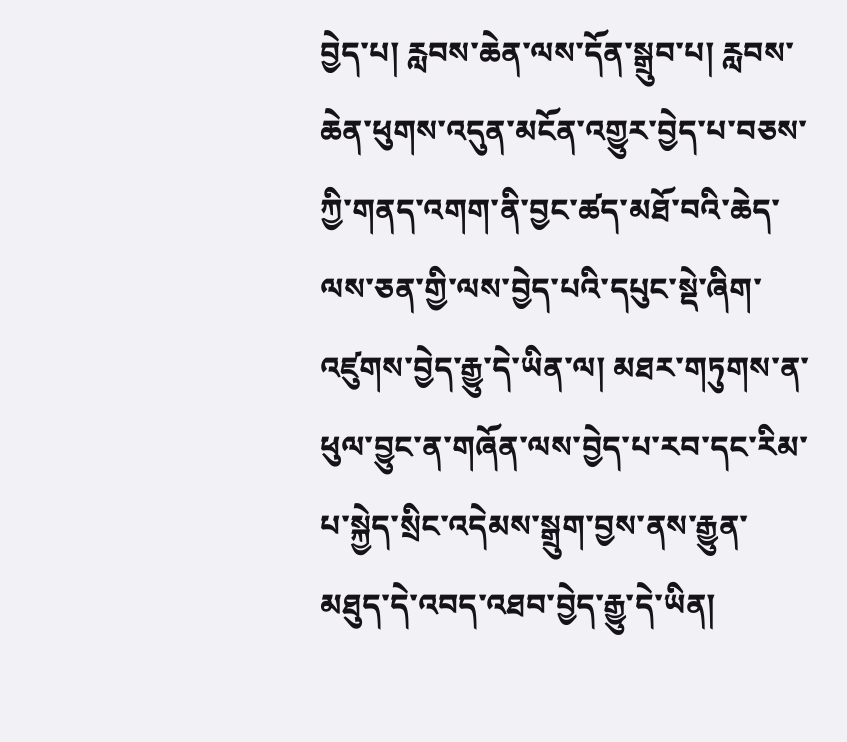བྱེད་པ། རླབས་ཆེན་ལས་དོན་སྒྲུབ་པ། རླབས་ཆེན་ཕུགས་འདུན་མངོན་འགྱུར་བྱེད་པ་བཅས་ཀྱི་གནད་འགག་ནི་བྱང་ཚད་མཐོ་བའི་ཆེད་ལས་ཅན་གྱི་ལས་བྱེད་པའི་དཔུང་སྡེ་ཞིག་འཛུགས་བྱེད་རྒྱུ་དེ་ཡིན་ལ། མཐར་གཏུགས་ན་ཕུལ་བྱུང་ན་གཞོན་ལས་བྱེད་པ་རབ་དང་རིམ་པ་སྐྱེད་སྲིང་འདེམས་སྒྲུག་བྱས་ནས་རྒྱུན་མཐུད་དེ་འབད་འཐབ་བྱེད་རྒྱུ་དེ་ཡིན།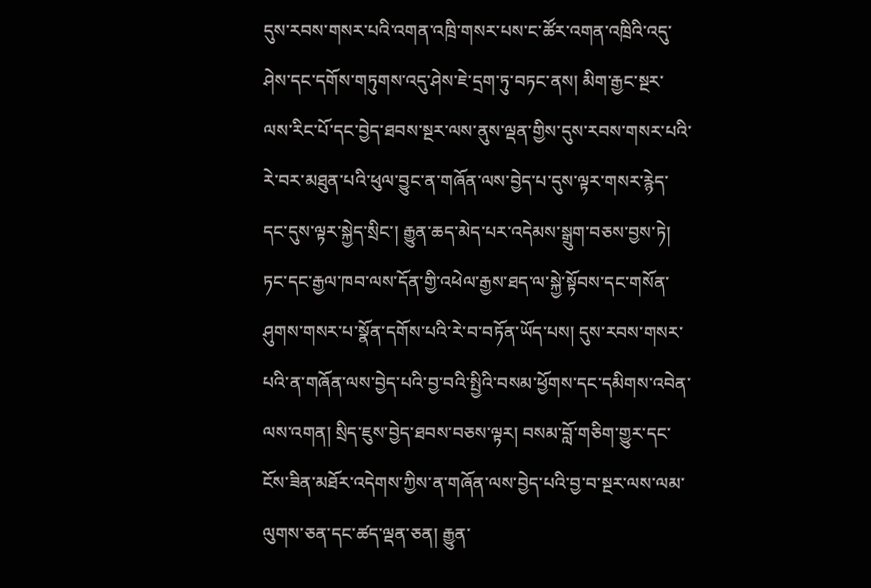དུས་རབས་གསར་པའི་འགན་འཁྲི་གསར་པས་ང་ཚོར་འགན་འཁྲིའི་འདུ་ཤེས་དང་དགོས་གཏུགས་འདུ་ཤེས་ཇེ་དྲག་ཏུ་བཏང་ནས། མིག་རྒྱང་སྔར་ལས་རིང་པོ་དང་བྱེད་ཐབས་སྔར་ལས་ནུས་ལྡན་གྱིས་དུས་རབས་གསར་པའི་རེ་བར་མཐུན་པའི་ཕུལ་བྱུང་ན་གཞོན་ལས་བྱེད་པ་དུས་ལྟར་གསར་རྙེད་དང་དུས་ལྟར་སྐྱེད་སྲིང་། རྒྱུན་ཆད་མེད་པར་འདེམས་སྒྲུག་བཅས་བྱས་ཏེ། ཏང་དང་རྒྱལ་ཁབ་ལས་དོན་གྱི་འཕེལ་རྒྱས་ཐད་ལ་སྐྱེ་སྟོབས་དང་གསོན་ཤུགས་གསར་པ་སྣོན་དགོས་པའི་རེ་བ་བཏོན་ཡོད་པས། དུས་རབས་གསར་པའི་ན་གཞོན་ལས་བྱེད་པའི་བྱ་བའི་སྤྱིའི་བསམ་ཕྱོགས་དང་དམིགས་འབེན་ལས་འགན། སྲིད་ཇུས་བྱེད་ཐབས་བཅས་ལྟར། བསམ་བློ་གཅིག་གྱུར་དང་ངོས་ཟིན་མཐོར་འདེགས་ཀྱིས་ན་གཞོན་ལས་བྱེད་པའི་བྱ་བ་སྔར་ལས་ལམ་ལུགས་ཅན་དང་ཚད་ལྡན་ཅན། རྒྱུན་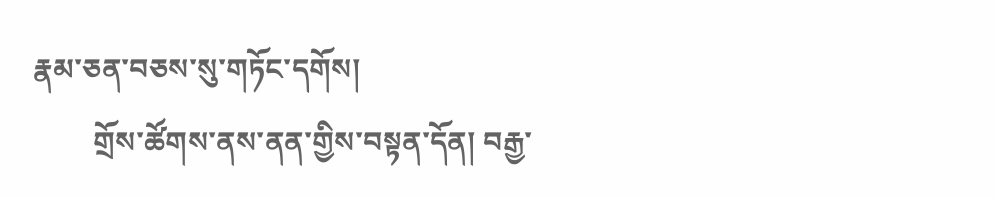རྣམ་ཅན་བཅས་སུ་གཏོང་དགོས།
        གྲོས་ཚོགས་ནས་ནན་གྱིས་བསྟན་དོན། བརྒྱ་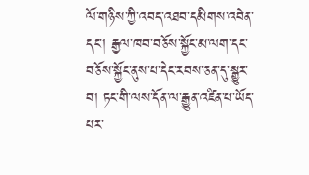ལོ་གཉིས་ཀྱི་འབད་འཐབ་དམིགས་འབེན་དང་། རྒྱལ་ཁབ་བཅོས་སྐྱོང་མ་ལག་དང་བཅོས་སྐྱོང་ནུས་པ་དེང་རབས་ཅན་དུ་སྒྱུར་བ། ཏང་གི་ལས་དོན་ལ་རྒྱུན་འཛིན་པ་ཡོད་པར་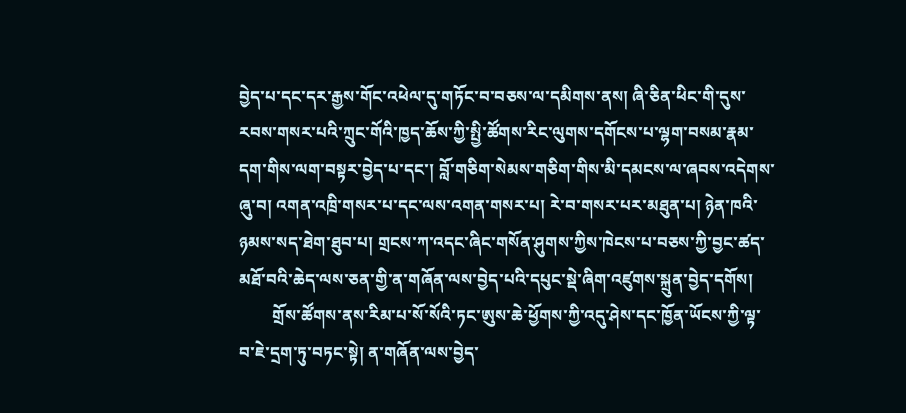བྱེད་པ་དང་དར་རྒྱས་གོང་འཕེལ་དུ་གཏོང་བ་བཅས་ལ་དམིགས་ནས། ཞི་ཅིན་ཕིང་གི་དུས་རབས་གསར་པའི་ཀྲུང་གོའི་ཁྱད་ཆོས་ཀྱི་སྤྱི་ཚོགས་རིང་ལུགས་དགོངས་པ་ལྷག་བསམ་རྣམ་དག་གིས་ལག་བསྟར་བྱེད་པ་དང་། བློ་གཅིག་སེམས་གཅིག་གིས་མི་དམངས་ལ་ཞབས་འདེགས་ཞུ་བ། འགན་འཁྲི་གསར་པ་དང་ལས་འགན་གསར་པ། རེ་བ་གསར་པར་མཐུན་པ། ཉེན་ཁའི་ཉམས་སད་ཐེག་ཐུབ་པ། གྲངས་ཀ་འདང་ཞིང་གསོན་ཤུགས་ཀྱིས་ཁེངས་པ་བཅས་ཀྱི་བྱང་ཚད་མཐོ་བའི་ཆེད་ལས་ཅན་གྱི་ན་གཞོན་ལས་བྱེད་པའི་དཔུང་སྡེ་ཞིག་འཛུགས་སྐྲུན་བྱེད་དགོས།
        གྲོས་ཚོགས་ནས་རིམ་པ་སོ་སོའི་ཏང་ཨུས་ཆེ་ཕྱོགས་ཀྱི་འདུ་ཤེས་དང་ཁྱོན་ཡོངས་ཀྱི་ལྟ་བ་ཇེ་དྲག་ཏུ་བཏང་སྟེ། ན་གཞོན་ལས་བྱེད་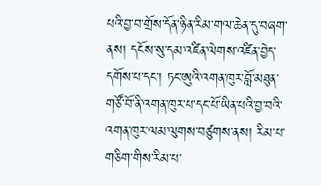པའི་བྱ་བ་གྲོས་དོན་ཉིན་རིམ་གལ་ཆེན་དུ་བཞག་ནས། དངོས་སུ་དམ་འཛིན་ལེགས་འཛིན་བྱེད་དགོས་པ་དང་། ཏང་ཨུའི་འགན་ཁུར་བློ་མཐུན་གཙོ་བོ་ནི་འགན་ཁུར་པ་དང་པོ་ཡིན་པའི་བྱ་བའི་འགན་ཁུར་ལམ་ལུགས་བཙུགས་ནས། རིམ་པ་གཅིག་གིས་རིམ་པ་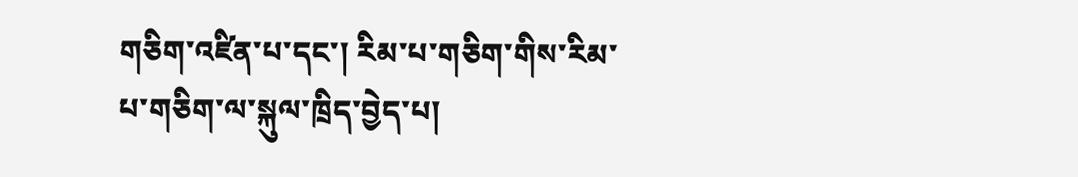གཅིག་འཛིན་པ་དང་། རིམ་པ་གཅིག་གིས་རིམ་པ་གཅིག་ལ་སྐུལ་ཁྲིད་བྱེད་པ།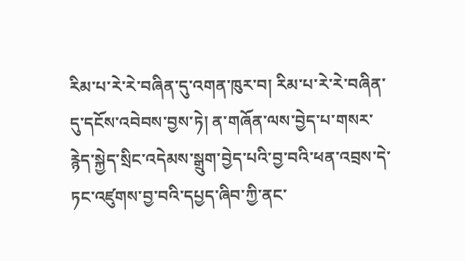རིམ་པ་རེ་རེ་བཞིན་དུ་འགན་ཁུར་བ། རིམ་པ་རེ་རེ་བཞིན་དུ་དངོས་འབེབས་བྱས་ཏེ། ན་གཞོན་ལས་བྱེད་པ་གསར་རྙེད་སྐྱེད་སྲིང་འདེམས་སྒྲུག་བྱེད་པའི་བྱ་བའི་ཕན་འབྲས་དེ་ཏང་འཛུགས་བྱ་བའི་དཔྱད་ཞིབ་ཀྱི་ནང་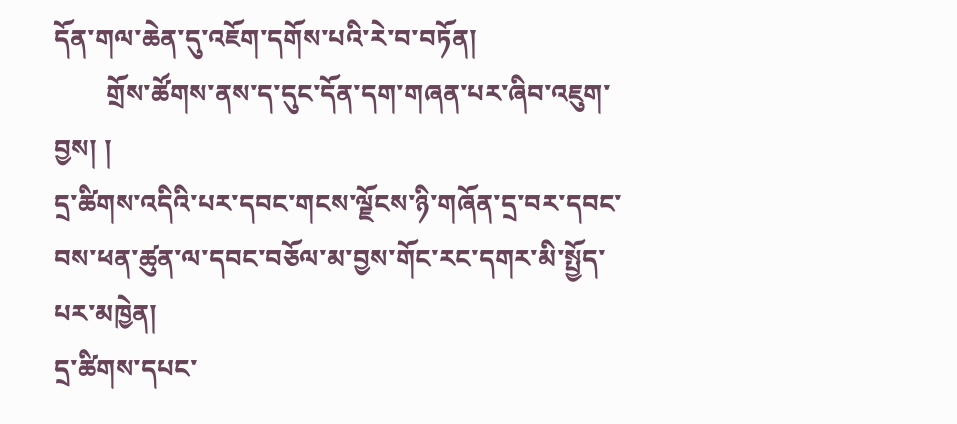དོན་གལ་ཆེན་དུ་འཇོག་དགོས་པའི་རེ་བ་བཏོན།
        གྲོས་ཚོགས་ནས་ད་དུང་དོན་དག་གཞན་པར་ཞིབ་འཇུག་བྱས། །
དྲ་ཚིགས་འདིའི་པར་དབང་གངས་ལྗོངས་ཉི་གཞོན་དྲ་བར་དབང་བས་ཕན་ཚུན་ལ་དབང་བཅོལ་མ་བྱས་གོང་རང་དགར་མི་སྤྱོད་པར་མཁྱེན།
དྲ་ཚིགས་དཔང་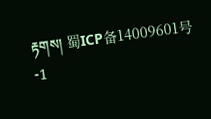རྟགས། 蜀ICP备14009601号-1